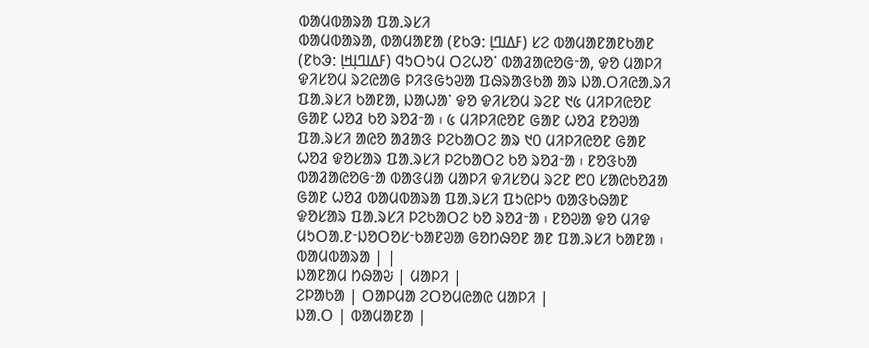ᱵᱟᱢᱵᱟᱨᱟ ᱯᱟᱹᱨᱥᱤ
ᱵᱟᱢᱵᱟᱨᱟ, ᱵᱟᱢᱟᱱᱟ (ᱱᱠᱳ: ߓߡߊߣߊ߲) ᱥᱮ ᱵᱟᱢᱟᱱᱟᱱᱠᱟᱱ (ᱱᱠᱳ: ߓߡߊߣߊ߲ߞߊ߲) ᱧᱩᱛᱩᱢ ᱛᱮᱦᱚᱸ ᱵᱟᱲᱟᱭᱚᱜᱼᱟ, ᱫᱚ ᱢᱟᱞᱤ ᱫᱤᱥᱚᱢ ᱨᱮᱭᱟᱜ ᱞᱤᱝᱜᱩᱣᱟ ᱯᱷᱨᱟᱝᱠᱟ ᱟᱨ ᱡᱟᱹᱛᱤᱭᱟᱹᱨᱤ ᱯᱟᱹᱨᱥᱤ ᱠᱟᱱᱟ, ᱡᱟᱦᱟᱸ ᱫᱚ ᱫᱤᱥᱚᱢ ᱨᱮᱱ ᱑᱕ ᱢᱤᱞᱤᱭᱚᱱ ᱜᱟᱱ ᱦᱚᱲ ᱠᱚ ᱨᱚᱲᱼᱟ ᱾ ᱕ ᱢᱤᱞᱤᱭᱚᱱ ᱜᱟᱱ ᱦᱚᱲ ᱱᱚᱣᱟ ᱯᱟᱹᱨᱥᱤ ᱟᱭᱚ ᱟᱲᱟᱝ ᱞᱮᱠᱟᱛᱮ ᱟᱨ ᱑᱐ ᱢᱤᱞᱤᱭᱚᱱ ᱜᱟᱱ ᱦᱚᱲ ᱫᱚᱥᱟᱨ ᱯᱟᱹᱨᱥᱤ ᱞᱮᱠᱟᱛᱮ ᱠᱚ ᱨᱚᱲᱼᱟ ᱾ ᱱᱚᱝᱠᱟ ᱵᱟᱲᱟᱭᱚᱜᱼᱟ ᱵᱟᱝᱢᱟ ᱢᱟᱞᱤ ᱫᱤᱥᱚᱢ ᱨᱮᱱ ᱘᱐ ᱥᱟᱭᱠᱚᱲᱟ ᱜᱟᱱ ᱦᱚᱲ ᱵᱟᱢᱵᱟᱨᱟ ᱯᱟᱹᱨᱥᱤ ᱯᱩᱭᱞᱩ ᱵᱟᱝᱠᱷᱟᱱ ᱫᱚᱥᱟᱨ ᱯᱟᱹᱨᱥᱤ ᱞᱮᱠᱟᱛᱮ ᱠᱚ ᱨᱚᱲᱼᱟ ᱾ ᱱᱚᱣᱟ ᱫᱚ ᱢᱤᱫ ᱢᱩᱛᱟᱹᱱᱼᱡᱚᱛᱚᱥᱼᱠᱟᱱᱣᱟ ᱜᱚᱴᱷᱚᱱ ᱟᱱ ᱯᱟᱹᱨᱥᱤ ᱠᱟᱱᱟ ᱾
ᱵᱟᱢᱵᱟᱨᱟ | |
ᱡᱟᱱᱟᱢ ᱴᱷᱟᱶ | ᱢᱟᱞᱤ |
ᱮᱞᱟᱠᱟ | ᱛᱟᱞᱢᱟ ᱮᱛᱚᱢᱭᱟᱭ ᱢᱟᱞᱤ |
ᱡᱟᱹᱛ | ᱵᱟᱢᱟᱱᱟ |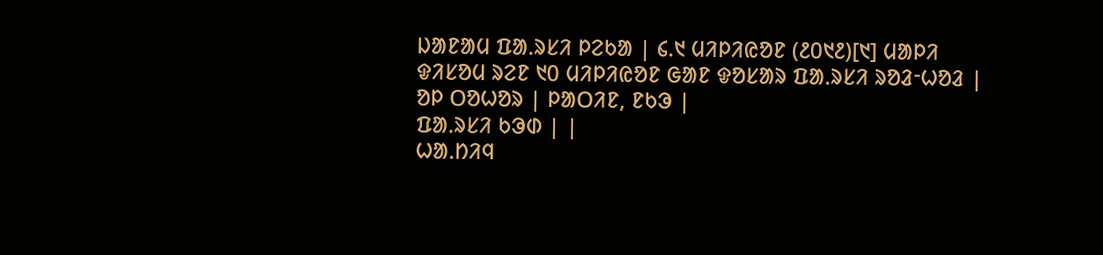ᱡᱟᱱᱟᱢ ᱯᱟᱹᱨᱥᱤ ᱞᱮᱠᱟ | ᱔.᱑ ᱢᱤᱞᱤᱭᱚᱱ (᱒᱐᱑᱒)[᱑] ᱢᱟᱞᱤ ᱫᱤᱥᱚᱢ ᱨᱮᱱ ᱑᱐ ᱢᱤᱞᱤᱭᱚᱱ ᱜᱟᱱ ᱫᱚᱥᱟᱨ ᱯᱟᱹᱨᱥᱤ ᱨᱚᱲᱼᱦᱚᱲ |
ᱚᱞ ᱛᱚᱦᱚᱨ | ᱞᱟᱛᱤᱱ, ᱱᱠᱳ |
ᱯᱟᱹᱨᱥᱤ ᱠᱳᱰ | |
ᱦᱟᱹᱴᱤᱧ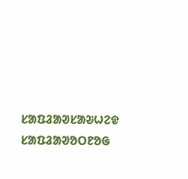ᱥᱟᱯᱲᱟᱣᱥᱟᱶᱦᱮᱫ
ᱥᱟᱯᱲᱟᱣᱚᱛᱱᱚᱜ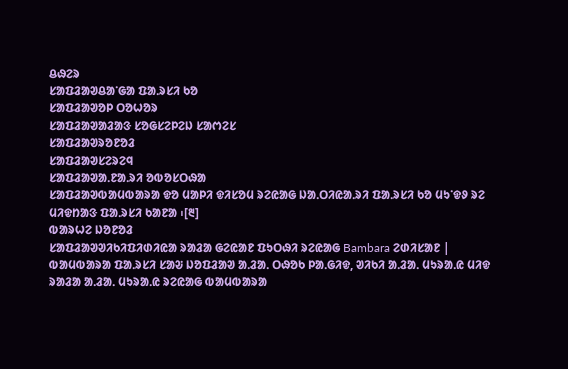ᱪᱷᱮᱨ
ᱥᱟᱯᱲᱟᱣᱪᱟᱸᱜᱟ ᱯᱟᱹᱨᱥᱤ ᱠᱚ
ᱥᱟᱯᱲᱟᱣᱚᱞ ᱛᱚᱦᱚᱨ
ᱥᱟᱯᱲᱟᱣᱟᱲᱟᱝ ᱥᱚᱜᱥᱮᱞᱮᱡ ᱥᱟᱬᱮᱥ
ᱥᱟᱯᱲᱟᱣᱨᱚᱱᱚᱲ
ᱥᱟᱯᱲᱟᱣᱥᱮᱨᱮᱧ
ᱥᱟᱯᱲᱟᱣᱟᱹᱱᱟᱹᱨᱤ ᱚᱵᱚᱥᱛᱷᱟ
ᱥᱟᱯᱲᱟᱣᱵᱟᱢᱵᱟᱨᱟ ᱫᱚ ᱢᱟᱞᱤ ᱫᱤᱥᱚᱢ ᱨᱮᱭᱟᱜ ᱡᱟᱹᱛᱤᱭᱟᱹᱨᱤ ᱯᱟᱹᱨᱥᱤ ᱠᱚ ᱢᱩᱸᱫᱽ ᱨᱮ ᱢᱤᱫᱴᱟᱝ ᱯᱟᱹᱨᱥᱤ ᱠᱟᱱᱟ ᱾[᱓]
ᱵᱟᱨᱦᱮ ᱡᱚᱱᱚᱲ
ᱥᱟᱯᱲᱟᱣᱣᱤᱠᱤᱯᱤᱰᱤᱭᱟ ᱨᱟᱲᱟ ᱜᱮᱭᱟᱱ ᱯᱩᱛᱷᱤ ᱨᱮᱭᱟᱜ Bambara ᱮᱰᱤᱥᱟᱱ |
ᱵᱟᱢᱵᱟᱨᱟ ᱯᱟᱹᱨᱥᱤ ᱥᱟᱶ ᱡᱚᱯᱲᱟᱣ ᱟᱹᱲᱟᱹ ᱛᱷᱚᱠ ᱞᱟᱹᱜᱤᱫ, ᱣᱤᱠᱤ ᱟᱹᱲᱟᱹ ᱢᱩᱨᱟᱹᱭ ᱢᱤᱫ ᱨᱟᱲᱟ ᱟᱹᱲᱟᱹ ᱢᱩᱨᱟᱹᱭ ᱨᱮᱭᱟᱜ ᱵᱟᱢᱵᱟᱨᱟ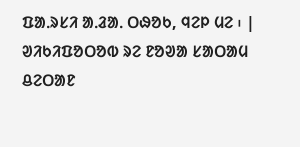ᱯᱟᱹᱨᱥᱤ ᱟᱹᱲᱟᱹ ᱛᱷᱚᱠ, ᱧᱮᱞ ᱢᱮ ᱾ |
ᱣᱤᱠᱤᱯᱚᱛᱚᱵ ᱨᱮ ᱱᱚᱣᱟ ᱥᱟᱛᱟᱢ ᱪᱮᱛᱟᱱ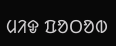ᱢᱤᱫ ᱯᱚᱛᱚᱵ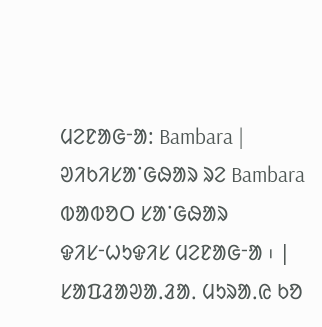ᱢᱮᱱᱟᱜᱼᱟ: Bambara |
ᱣᱤᱠᱤᱥᱟᱸᱜᱷᱟᱨ ᱨᱮ Bambara ᱵᱟᱵᱚᱛ ᱥᱟᱸᱜᱷᱟᱨ ᱫᱤᱥᱼᱦᱩᱫᱤᱥ ᱢᱮᱱᱟᱜᱼᱟ ᱾ |
ᱥᱟᱯᱲᱟᱣᱟᱹᱲᱟᱹ ᱢᱩᱨᱟᱹᱭ ᱠᱚ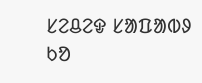ᱥᱮᱪᱮᱫ ᱥᱟᱯᱟᱵᱽ ᱠᱚ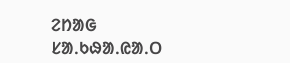ᱮᱴᱟᱜ
ᱥᱟᱹᱠᱷᱟᱹᱭᱟᱹᱛ